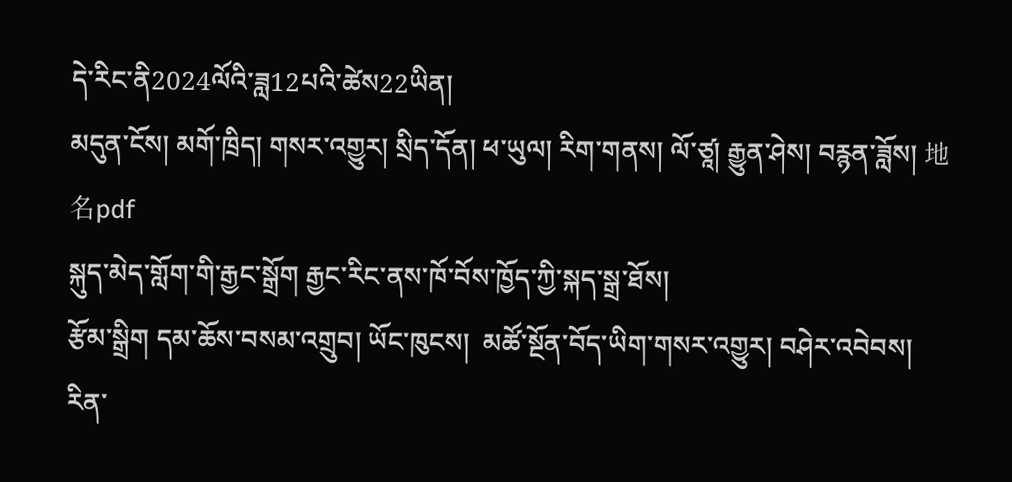དེ་རིང་ནི2024ལོའི་ཟླ12པའི་ཚེས22ཡིན།
མདུན་ངོས། མགོ་ཁྲིད། གསར་འགྱུར། སྲིད་དོན། ཕ་ཡུལ། རིག་གནས། ལོ་ཙཱ། རྒྱུན་ཤེས། བརྙན་ཟློས། 地名pdf
སྐུད་མེད་གློག་གི་རྒྱང་སྒྲོག རྒྱང་རིང་ནས་ཁོ་བོས་ཁྱོད་ཀྱི་སྐད་སྒྲ་ཐོས།
རྩོམ་སྒྲིག དམ་ཆོས་བསམ་འགྲུབ། ཡོང་ཁུངས།  མཚོ་སྔོན་བོད་ཡིག་གསར་འགྱུར། བཤེར་འབེབས། རིན་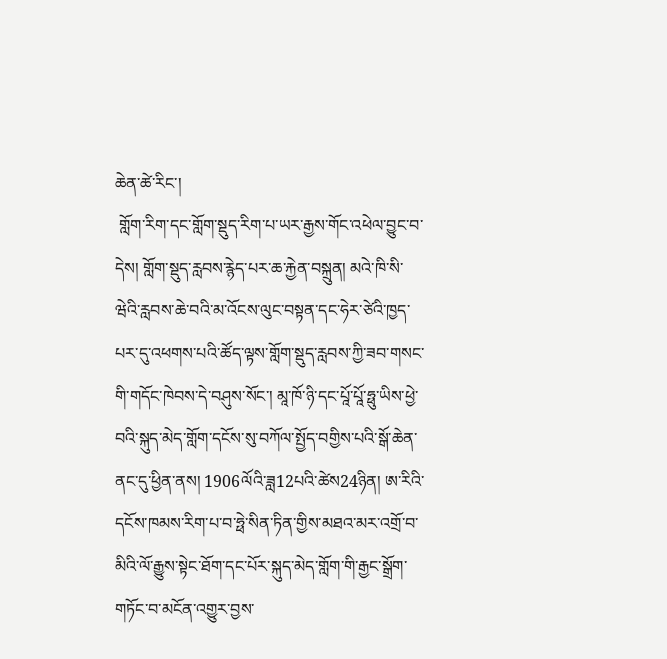ཆེན་ཚེ་རིང་།
 གློག་རིག་དང་གློག་སྡུད་རིག་པ་ཡར་རྒྱས་གོང་འཕེལ་བྱུང་བ་དེས། གློག་སྡུད་རླབས་རྙེད་པར་ཆ་རྐྱེན་བསྐྲུན། མའེ་ཁི་སི་ཝེའི་རླབས་ཆེ་བའི་མ་འོངས་ལུང་བསྟན་དང་ཧེར་ཙེའི་ཁྱད་པར་དུ་འཕགས་པའི་ཚོད་ལྟས་གློག་སྡུད་རླབས་ཀྱི་ཟབ་གསང་གི་གདོང་ཁེབས་དེ་བཤུས་སོང་། མཱ་ཁོ་ཉི་དང་པཱོ་པཱོ་ཧྥུ་ཡིས་ཕྱེ་བའི་སྐུད་མེད་གློག་དངོས་སུ་བཀོལ་སྤྱོད་བགྱིས་པའི་སྒོ་ཆེན་ནང་དུ་ཕྱིན་ནས། 1906ལོའི་ཟླ12པའི་ཚེས24ཉིན། ཨ་རིའི་དངོས་ཁམས་རིག་པ་བ་ཧྥེ་སིན་ཏིན་གྱིས་མཐའ་མར་འགྲོ་བ་མིའི་ལོ་རྒྱུས་སྟེང་ཐོག་དང་པོར་སྐུད་མེད་གློག་གི་རྒྱང་སྒྲོག་གཏོང་བ་མངོན་འགྱུར་བྱས་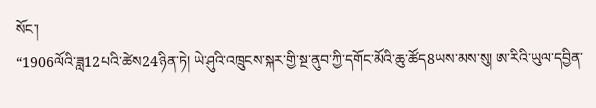སོང་།
“1906ལོའི་ཟླ12པའི་ཚེས24ཉིན་ཏེ། ཡེ་ཤུའི་འཁྲུངས་སྐར་གྱི་སྔ་ནུབ་ཀྱི་དགོང་མོའི་ཆུ་ཚོད8ཡས་མས་སུ། ཨ་རིའི་ཡུལ་དབྱིན་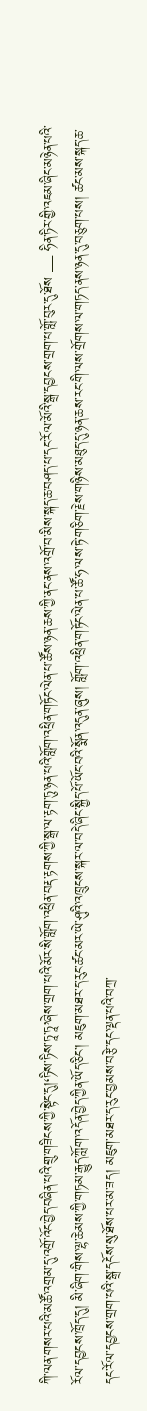ཀི་ལན་གསར་པའི་མཚོ་འགྲམ་དུ་འགྲོ་འོང་བྱེད་བཞིན་པའི་གྲུ་གཟིངས་ཀྱི་སྟེང་དུ།‘ཏིས་ཏིས་ཏཱ་ཏཱ’ཞེས་གྲག་པའི་མོར་སི་གློག་འཕྲིན་བརྡ་རྟགས་ཀྱི་སྒྲ་ལ་རྟག་ཏུ་ཉན་པའི་གློག་འཕྲིན་གཏོང་ལེན་པ་ཚོས་ཉན་ཆས་ཀྱི་ནང་ནས་འགྲོ་བ་མིས་སྐད་ཆ་བཤད་པ་དང་རོལ་མོའི་སྒྲ་དབྱངས་གྲག་པ་གློ་བུར་དུ་ཐོས — ཧིན་ཏིར་གྱི་འཇམ་ཞིང་མཉེན་པའི་རོལ་དབྱངས་ཁྲོད་དུ། མི་ཞིག་གིས་ལྷ་ཆེམས་ཀྱི་གཏམ་རྒྱུད་ཀློག་འདོན་བྱེད་ཀྱིན་ཡོད་ཅིང་། མཇུག་མཐར་ད་རུང་ཚང་མར་ཡེ་ཤུའི་འཁྲུངས་སྐར་ལ་བདེ་ཞིང་སྐྱིད་པོ་ཡོང་བའི་སྨོན་འདུན་ཞུས། གློག་འཕྲིན་གཏོང་ལེན་པ་ཚོ་ཧ་ལས་ཏེ་གཅིག་རྗེས་གཉིས་མཐུད་དུ་ཉན་ཆས་རང་གི་ལས་གྲོགས་ལ་གཏད་ནས་ཉན་དུ་བཅུག་པས། ཚང་མས་སྐད་ཆ་དང་རོལ་དབྱངས་གྲག་པའི་སྒྲ་དངོས་སུ་ཐོས་པར་མ་ཟད། མཇུག་མཐར་ད་རུང་བྱམས་བརྩེ་དང་ལྡན་པའི་བཀྲ་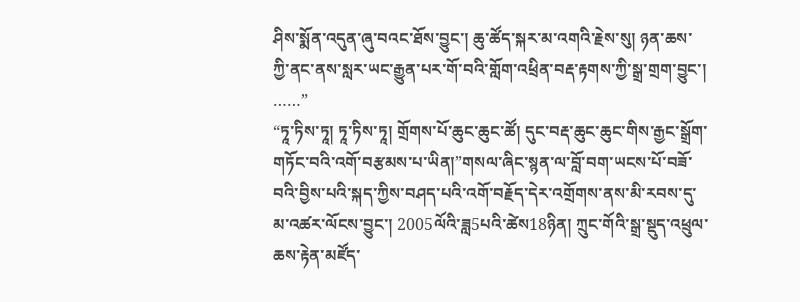ཤིས་སྨོན་འདུན་ཞུ་བའང་ཐོས་བྱུང་། ཆུ་ཚོད་སྐར་མ་འགའི་རྗེས་སུ། ཉན་ཆས་ཀྱི་ནང་ནས་སླར་ཡང་རྒྱུན་པར་གོ་བའི་གློག་འཕྲིན་བརྡ་རྟགས་ཀྱི་སྒྲ་གྲག་བྱུང་། ……”
“ཏཱ་ཏིས་ཏཱ། ཏཱ་ཏིས་ཏཱ། གྲོགས་པོ་ཆུང་ཆུང་ཚོ། དུང་བརྡ་ཆུང་ཆུང་གིས་རྒྱང་སྒྲོག་གཏོང་བའི་འགོ་བརྩམས་པ་ཡིན།”གསལ་ཞིང་སྙན་ལ་བློ་བག་ཡངས་པོ་བཟོ་བའི་བྱིས་པའི་སྐད་ཀྱིས་བཤད་པའི་འགོ་བརྗོད་དེར་འགྲོགས་ནས་མི་རབས་དུ་མ་འཚར་ལོངས་བྱུང་། 2005ལོའི་ཟླ5པའི་ཚེས18ཉིན། ཀྲུང་གོའི་སྒྲ་སྡུད་འཕྲུལ་ཆས་རྟེན་མཛོད་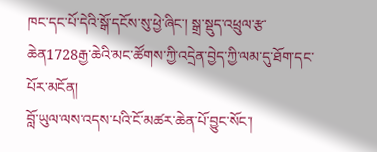ཁང་དང་པོ་དེའི་སྒོ་དངོས་སུ་ཕྱེ་ཞིང་། སྒྲ་སྡུད་འཕྲུལ་རྩ་ཆེན1728རྒྱ་ཆེའི་མང་ཚོགས་ཀྱི་འདྲེན་བྱེད་ཀྱི་ལམ་དུ་ཐོག་དང་པོར་མངོན།
བློ་ཡུལ་ལས་འདས་པའི་ངོ་མཚར་ཆེན་པོ་བྱུང་སོང་།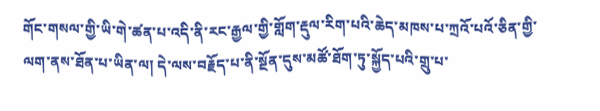གོང་གསལ་གྱི་ཡི་གེ་ཚན་པ་འདི་ནི་རང་རྒྱལ་གྱི་གློག་རྡུལ་རིག་པའི་ཆེད་མཁས་པ་ཀྲའོ་པའོ་ཅིན་གྱི་ལག་ནས་ཐོན་པ་ཡིན་ལ། དེ་ལས་བརྗོད་པ་ནི་སྔོན་དུས་མཚོ་ཐོག་ཏུ་སྐྱོད་པའི་གྲུ་པ་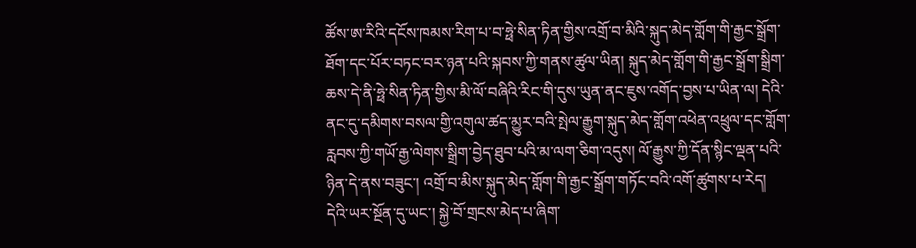ཚོས་ཨ་རིའི་དངོས་ཁམས་རིག་པ་བ་ཧྥེ་སིན་ཏིན་གྱིས་འགྲོ་བ་མིའི་སྐུད་མེད་གློག་གི་རྒྱང་སྒྲོག་ཐོག་དང་པོར་བཏང་བར་ཉན་པའི་སྐབས་ཀྱི་གནས་ཚུལ་ཡིན། སྐུད་མེད་གློག་གི་རྒྱང་སྒྲོག་སྒྲིག་ཆས་དེ་ནི་ཧྥེ་སིན་ཏིན་གྱིས་མི་ལོ་བཞིའི་རིང་གི་དུས་ཡུན་ནང་ཇུས་འགོད་བྱས་པ་ཡིན་ལ། དེའི་ནང་དུ་དམིགས་བསལ་གྱི་འགུལ་ཚད་མྱུར་བའི་སྤེལ་རྒྱུག་སྐུད་མེད་གློག་འཕེན་འཕྲུལ་དང་གློག་རླབས་ཀྱི་གཡོ་རྒྱ་ལེགས་སྒྲིག་བྱེད་ཐུབ་པའི་མ་ལག་ཅིག་འདུས། ལོ་རྒྱུས་ཀྱི་དོན་སྙིང་ལྡན་པའི་ཉིན་དེ་ནས་བཟུང་། འགྲོ་བ་མིས་སྐུད་མེད་གློག་གི་རྒྱང་སྒྲོག་གཏོང་བའི་འགོ་ཚུགས་པ་རེད།
དེའི་ཡར་སྔོན་དུ་ཡང་། སྐྱེ་བོ་གྲངས་མེད་པ་ཞིག་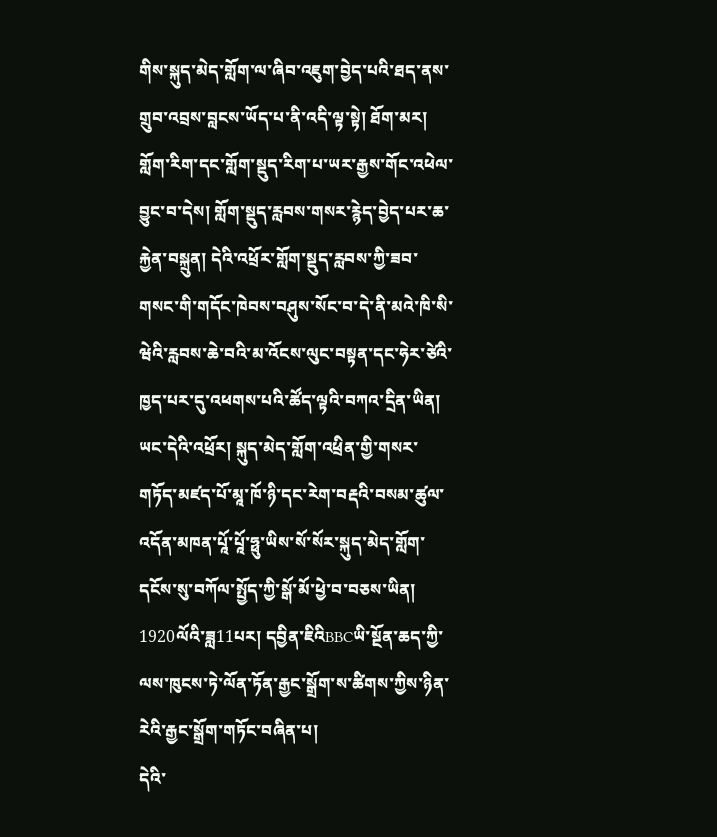གིས་སྐུད་མེད་གློག་ལ་ཞིབ་འཇུག་བྱེད་པའི་ཐད་ནས་གྲུབ་འབྲས་བླངས་ཡོད་པ་ནི་འདི་ལྟ་སྟེ། ཐོག་མར། གློག་རིག་དང་གློག་སྡུད་རིག་པ་ཡར་རྒྱས་གོང་འཕེལ་བྱུང་བ་དེས། གློག་སྡུད་རླབས་གསར་རྙེད་བྱེད་པར་ཆ་རྐྱེན་བསྐྲུན། དེའི་འཕྲོར་གློག་སྡུད་རླབས་ཀྱི་ཟབ་གསང་གི་གདོང་ཁེབས་བཤུས་སོང་བ་དེ་ནི་མའེ་ཁི་སི་ཝེའི་རླབས་ཆེ་བའི་མ་འོངས་ལུང་བསྟན་དང་ཧེར་ཙེའི་ཁྱད་པར་དུ་འཕགས་པའི་ཚོད་ལྟའི་བཀའ་དྲིན་ཡིན། ཡང་དེའི་འཕྲོར། སྐུད་མེད་གློག་འཕྲིན་གྱི་གསར་གཏོད་མཛད་པོ་མཱ་ཁོ་ཉི་དང་རེག་བརྡའི་བསམ་ཚུལ་འདོན་མཁན་པཱོ་པཱོ་ཧྥུ་ཡིས་སོ་སོར་སྐུད་མེད་གློག་དངོས་སུ་བཀོལ་སྤྱོད་ཀྱི་སྒོ་མོ་ཕྱེ་བ་བཅས་ཡིན།
1920ལོའི་ཟླ11པར། དབྱིན་ཇིའིBBCཡི་སྔོན་ཆད་ཀྱི་ལས་ཁུངས་ཏེ་ལོན་ཏོན་རྒྱང་སྒྲོག་ས་ཚིགས་ཀྱིས་ཉིན་རེའི་རྒྱང་སྒྲོག་གཏོང་བཞིན་པ།
དེའི་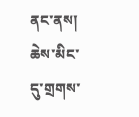ནང་ནས། ཆེས་མིང་དུ་གྲགས་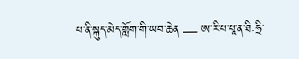པ་ནི་སྐུད་མེད་གློག་གི་ཡབ་ཆེན — ཨ་རི་པ་པཱ་ན་ཐི·ཧྲི་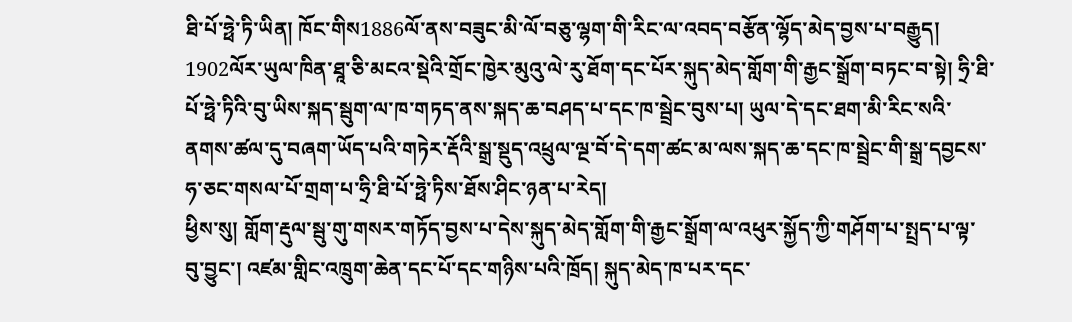ཐི་པོ་ཧྥེ་ཏི་ཡིན། ཁོང་གིས1886ལོ་ནས་བཟུང་མི་ལོ་བཅུ་ལྷག་གི་རིང་ལ་འབད་བརྩོན་ལྷོད་མེད་བྱས་པ་བརྒྱུད། 1902ལོར་ཡུལ་ཁིན་ཐཱ་ཅི་མངའ་སྡེའི་གྲོང་ཁྱེར་མུའུ་ལེ་རུ་ཐོག་དང་པོར་སྐུད་མེད་གློག་གི་རྒྱང་སྒྲོག་བཏང་བ་སྟེ། ཧྲི་ཐི་པོ་ཧྥེ་ཏིའི་བུ་ཡིས་སྐད་སྦུག་ལ་ཁ་གཏད་ནས་སྐད་ཆ་བཤད་པ་དང་ཁ་སྦྲེང་བུས་པ། ཡུལ་དེ་དང་ཐག་མི་རིང་སའི་ནགས་ཚལ་དུ་བཞག་ཡོད་པའི་གཏེར་རྡོའི་སྒྲ་སྡུད་འཕྲུལ་ལྔ་བོ་དེ་དག་ཚང་མ་ལས་སྐད་ཆ་དང་ཁ་སྦྲེང་གི་སྒྲ་དབྱངས་ཧ་ཅང་གསལ་པོ་གྲག་པ་ཧྲི་ཐི་པོ་ཧྥེ་ཏིས་ཐོས་ཤིང་ཉན་པ་རེད།
ཕྱིས་སུ། གློག་རྡུལ་སྦུ་གུ་གསར་གཏོད་བྱས་པ་དེས་སྐུད་མེད་གློག་གི་རྒྱང་སྒྲོག་ལ་འཕུར་སྐྱོད་ཀྱི་གཤོག་པ་སྤྲད་པ་ལྟ་བུ་བྱུང་། འཛམ་གླིང་འཁྲུག་ཆེན་དང་པོ་དང་གཉིས་པའི་ཁྲོད། སྐུད་མེད་ཁ་པར་དང་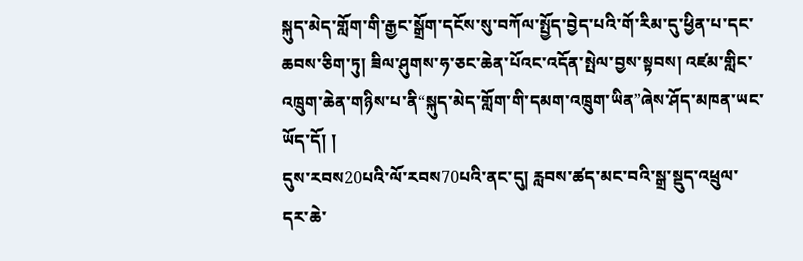སྐུད་མེད་གློག་གི་རྒྱང་སྒྲོག་དངོས་སུ་བཀོལ་སྤྱོད་བྱེད་པའི་གོ་རིམ་དུ་ཕྱིན་པ་དང་ཆབས་ཅིག་ཏུ། ཟིལ་ཤུགས་ཧ་ཅང་ཆེན་པོའང་འདོན་སྤེལ་བྱས་སྟབས། འཛམ་གླིང་འཁྲུག་ཆེན་གཉིས་པ་ནི“སྐུད་མེད་གློག་གི་དམག་འཁྲུག་ཡིན”ཞེས་ཤོད་མཁན་ཡང་ཡོད་དོ། །
དུས་རབས20པའི་ལོ་རབས70པའི་ནང་དུ། རླབས་ཚད་མང་བའི་སྒྲ་སྡུད་འཕྲུལ་དར་ཆེ་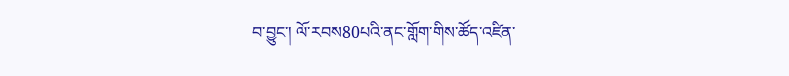བ་བྱུང་། ལོ་རབས80པའི་ནང་གློག་གིས་ཚོད་འཛིན་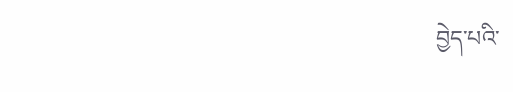བྱེད་པའི་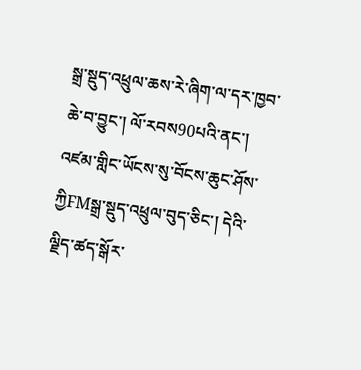སྒྲ་སྡུད་འཕྲུལ་ཆས་རེ་ཞིག་ལ་དར་ཁྱབ་ཆེ་བ་བྱུང་། ལོ་རབས90པའི་ནང་། འཛམ་གླིང་ཡོངས་སུ་བོངས་ཆུང་ཤོས་ཀྱིFMསྒྲ་སྡུད་འཕྲུལ་བུད་ཅིང་། དེའི་ལྗིད་ཚད་སྒོར་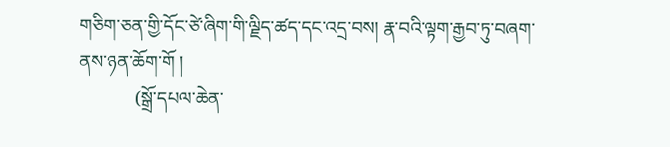གཅིག་ཅན་གྱི་དོང་ཙེ་ཞིག་གི་ལྗིད་ཚད་དང་འདྲ་བས། རྣ་བའི་ལྟག་རྒྱབ་ཏུ་བཞག་ནས་ཉན་ཆོག་གོ །
            (སྒྲོ་དཔལ་ཆེན་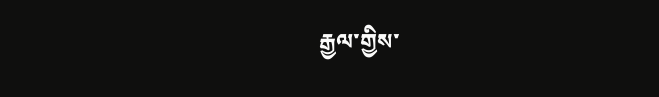རྒྱལ་གྱིས་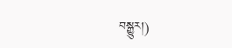བསྒྱུར།)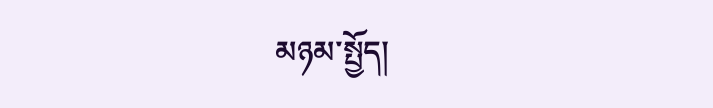མཉམ་སྤྱོད།